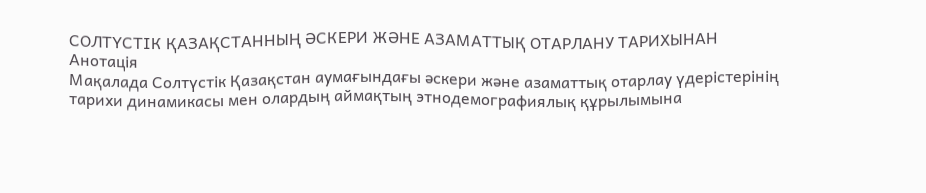СОЛТҮСТІК ҚАЗАҚСТАННЫҢ ӘСКЕРИ ЖӘНЕ АЗАМАТТЫҚ ОТАРЛАНУ ТАРИХЫНАН
Анотація
Мақалада Солтүстік Қазақстан аумағындағы әскери және азаматтық отарлау үдерістерінің тарихи динамикасы мен олардың аймақтың этнодемографиялық құрылымына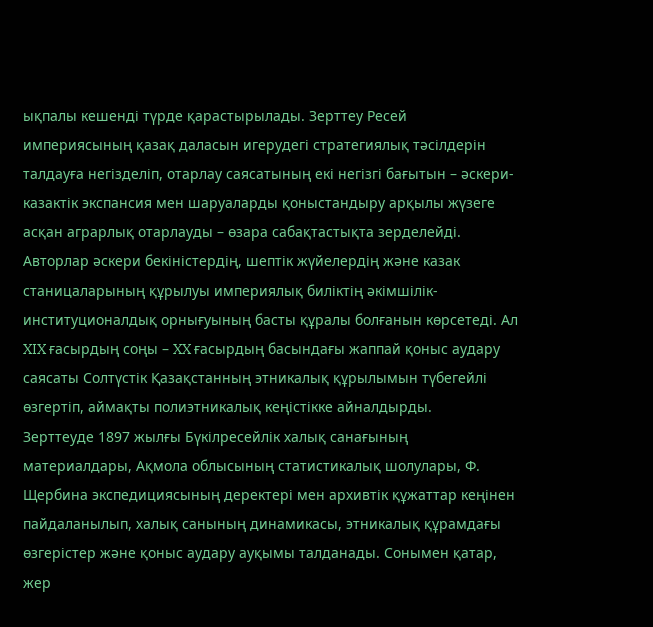ықпалы кешенді түрде қарастырылады. Зерттеу Ресей империясының қазақ даласын игерудегі стратегиялық тәсілдерін талдауға негізделіп, отарлау саясатының екі негізгі бағытын – әскери-казактік экспансия мен шаруаларды қоныстандыру арқылы жүзеге асқан аграрлық отарлауды – өзара сабақтастықта зерделейді. Авторлар әскери бекіністердің, шептік жүйелердің және казак станицаларының құрылуы империялық биліктің әкімшілік-институционалдық орнығуының басты құралы болғанын көрсетеді. Ал XIX ғасырдың соңы – XX ғасырдың басындағы жаппай қоныс аудару саясаты Солтүстік Қазақстанның этникалық құрылымын түбегейлі өзгертіп, аймақты полиэтникалық кеңістікке айналдырды.
Зерттеуде 1897 жылғы Бүкілресейлік халық санағының материалдары, Ақмола облысының статистикалық шолулары, Ф. Щербина экспедициясының деректері мен архивтік құжаттар кеңінен пайдаланылып, халық санының динамикасы, этникалық құрамдағы өзгерістер және қоныс аудару ауқымы талданады. Сонымен қатар, жер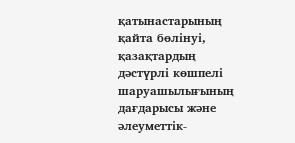қатынастарының қайта бөлінуі, қазақтардың дәстүрлі көшпелі шаруашылығының дағдарысы және әлеуметтік-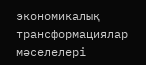экономикалық трансформациялар мәселелері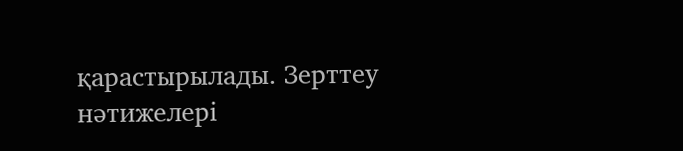қарастырылады. Зерттеу нәтижелері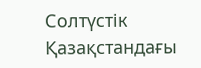Солтүстік Қазақстандағы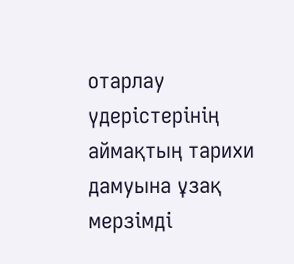отарлау үдерістерінің аймақтың тарихи дамуына ұзақ мерзімді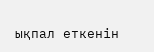ықпал еткенін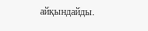айқындайды.